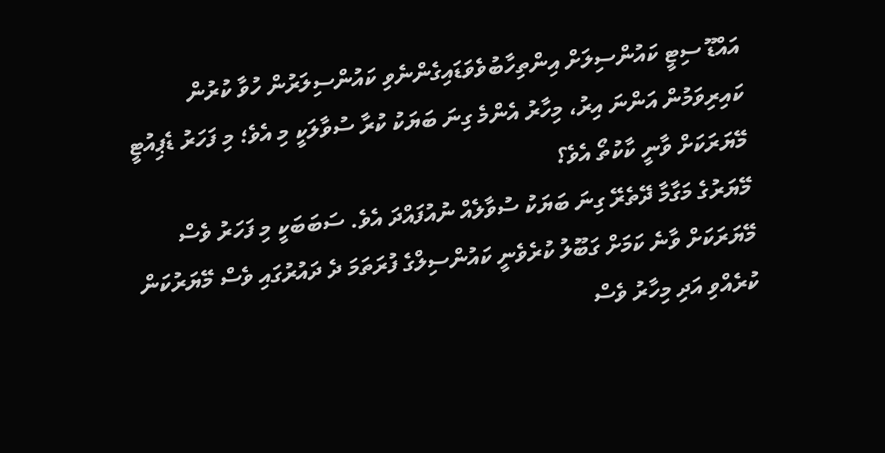އައްޑޫ ސިޓީ ކައުންސިލަށް އިންތިހާބުވެވަޑައިގެންނެވި ކައުންސިލަރުން ހުވާ ކުރުން ކައިރިވަމުން އަންނަ އިރު، މިހާރު އެންމެ ގިނަ ބަޔަކު ކުރާ ސުވާލަކީ މި އެވެ؛ މި ފަހަރު ޑެޕިއުޓީ މޭޔަރަކަށް ވާނީ ކާކުތޯ އެވެ؟
މޭޔަރުގެ މަގާމާ ދޭތެރޭ ގިނަ ބަޔަކު ސުވާލެއް ނުއުފައްދަ އެވެ. ސަބަބަކީ މި ފަހަރު ވެސް މޭޔަރަކަށް ވާނެ ކަމަށް ގަބޫލު ކުރެވެނީ ކައުންސިލްގެ ފުރަތަމަ ދެ ދައުރުގައި ވެސް މޭޔަރުކަން ކުރެއްވި އަދި މިހާރު ވެސް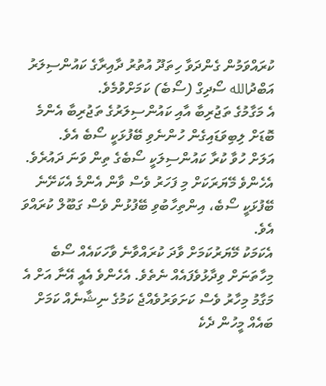ކުރައްވަމުން ގެންދަވާ ހިތަދޫ އުތުރު ދާއިރާގެ ކައުންސިލަރު އަބްދުالله ސޯދިގް (ސޯބެ) ކަމަށްވުމެވެ.
އެ މަގާމުގެ ތަޖުރިބާ އާއި ކައުންސިލަރުގެ ތަޖުރިބާ އެންމެ ބޮޑަށް ލިބިވަޑައިގެން ހުންނެވި ބޭފުޅަކީ ސޯބެ އެވެ.
އަލަށް ހުވާ ކުރާ ކައުންސިލަކީ ސޯބެގެ ތިން ވަނަ ދައުރެވެ. އެހެންވެ މޭޔަރަކަށް މި ފަހަރު ވެސް ވާން އެންމެ އެކަށޭނެ ބޭފުޅަކީ ސޯބެ، އިންތިހާބުވި ބޭފުޅުން ވެސް ގަބޫލް ކުރައްވަ އެވެ.
އެކަމަކު މޭޔަރުކަމަށް ވާދަ ކުރައްވާނެ ވާހަކައެއް ސޯބެ މިހާތަނަށް ވިދާޅުވެފައެއް ނެތެވެ. އެހެންވެ އެއީ އޭނާ އަށް އެ މަގާމު މިހާރު ވެސް ކަށަވަރުވެއްޖެ ކަމުގެ ނިޝާނެއް ކަމަށް ބައެއް މީހުން ދެކެ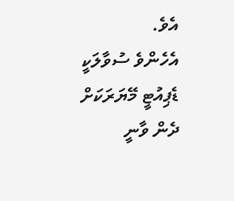އެވެ.
އެހެންވެ ސުވާލަކީ ޑެޕިއުޓީ މޭޔަރަކަށް ދެން ވާނީ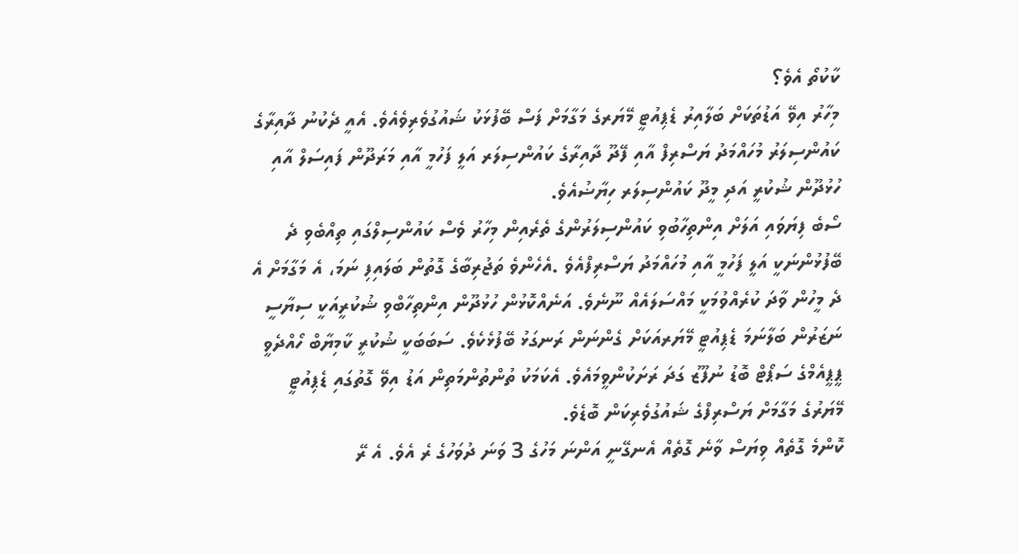ކާކުތޯ އެވެ؟
މިހާރު އިވޭ އަޑުތަކަށް ބަލާއިރު ޑެޕިއުޓީ މޭޔަރގެ މަގާމަށް ފަސް ބޭފުޅަކު ޝައުގުވެރިވެއެވެ. އެއީ ދެކުނު ދާއިރާގެ ކައުންސިލަރު މުހައްމަދު ޔަސްރިފް އާއި ފޭދޫ ދާއިރާގެ ކައުންސިލަރ އަލީ ފަހުމީ އާއި މަރަދޫން ފައިސަލް އާއި ހުޅުދޫން ޝުކުރީ އަދި މީދޫ ކައުންސިލަރ ހިޔާޟުއެވެ.
ސޯބެ ފިޔަވައި އަލަށް އިންތިހާބުވި ކައުންސިލަރުންގެ ތެރެއިން މިހާރު ވެސް ކައުންސިލްގައި ތިއްބެވި ދެ ބޭފުޅުންނަކީ އަލީ ފަހުމީ އާއި މުހައްމަދު ޔަސްރިފްއެވެ .އެހެންވެ ތަޖުރިބާގެ ގޮތުން ބަލައިފި ނަމަ، އެ މަގާމަށް އެ ދެ މީހުން ވާދަ ކުރެއްވުމަކީ މައްސަލައެއް ނޫނެވެ. އަނެއްކޮޅުން ހުޅުދޫން އިންތިހާބްވި ޝުކުރީއަކީ ސިޔާސީ ނަޒަރުން ބަލާނަމަ ޑެޕިއުޓީ މޭޔަރއަކަށް ގެންނަން ރަނގަޅު ބޭފުޅެކެވެ. ސަބަބަކީ ޝުކުރީ ކާމިޔާބް ހޯއްދެވީ ޕީޕީއެމްގެ ސަޕޯޓް ބޮޑު ނުފޫޒު ގަދަ ރަށަކުންވީމައެވެ. އެކަމަކު ތުންތުންމަތިން އަޑު އިވޭ ގޮތުގައި ޑެޕިއުޓީ މޭޔަރުގެ މަގާމަށް ޔަސްރިފްގެ ޝައުގުވެރިކަން ބޮޑެވެ.
ކޮންމެ ގޮތެއް ވިޔަސް ވާނެ ގޮތެއް އެނގޭނީ އަންނަ މަހުގެ 3 ވަނަ ދުވަހުގެ ރެ އެވެ. އެ ރޭ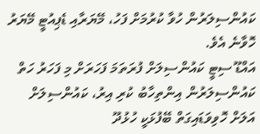ކައުންސިލަރުން ހުވާ ކުރުމަށް ފަހު، މޭޔަރާއި ޑެޕިއުޓީ މޭޔަރު ހޮވާނެ އެވެ.
އައްޑޫ ސިޓީ ކައުންސިލަށް ފުރަތަމަ ފަހަރަށް މި ފަހަރު ހަތް ކައުންސިލަރުން އިންތިހާބު ކުރި އިރު، ކައުންސިލަށް އަލަށް ހޮވިވަޑައިގަތް ބޭފުޅަކީ ހުޅުދޫ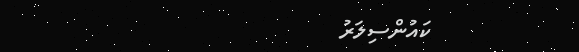ކައުންސިލަރު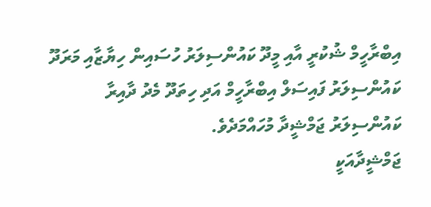އިބްރާހީމް ޝުކުރީ އާއި މީދޫ ކައުންސިލަރު ހުސައިން ހިޔާޒާއި މަރަދޫ ކައުންސިލަރު ފައިސަލް އިބްރާހީމް އަދި ހިތަދޫ މެދު ދާއިރާ ކައުންސިލަރު ޖަމްޝީދާ މުހައްމަދެވެ.
ޖަމްޝީދާއަކީ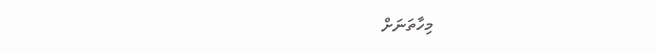މިހާތަނަށް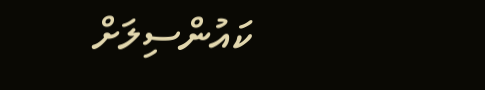ކައުންސިލަށް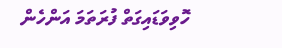ހޮވިވަޑައިގަތް ފުރަތަމަ އަންހެން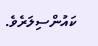ކައުންސިލަރެވެ.